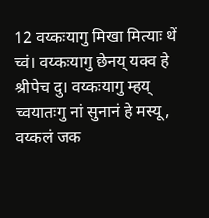12 वय्कःयागु मिखा मित्याः थें च्वं। वय्कःयागु छेनय् यक्व हे श्रीपेच दु। वय्कःयागु म्हय् च्वयातःगु नां सुनानं हे मस्यू, वय्कलं जक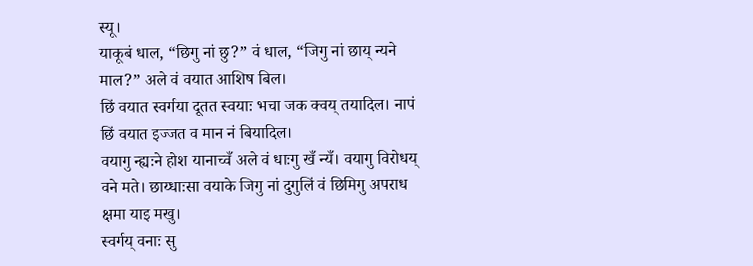स्यू।
याकूबं धाल, “छिगु नां छु?” वं धाल, “जिगु नां छाय् न्यने माल?” अले वं वयात आशिष बिल।
छिं वयात स्वर्गया दूतत स्वयाः भचा जक क्वय् तयादिल। नापं छिं वयात इज्जत व मान नं बियादिल।
वयागु न्ह्यःने होश यानाच्वँ अले वं धाःगु खँ न्यँ। वयागु विरोधय् वने मते। छाय्धाःसा वयाके जिगु नां दुगुलिं वं छिमिगु अपराध क्षमा याइ मखु।
स्वर्गय् वनाः सु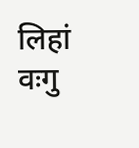लिहां वःगु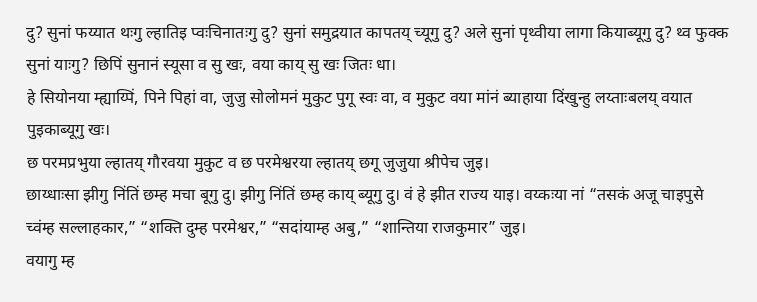दु? सुनां फय्यात थःगु ल्हातिइ प्वःचिनातःगु दु? सुनां समुद्रयात कापतय् च्यूगु दु? अले सुनां पृथ्वीया लागा कियाब्यूगु दु? थ्व फुक्क सुनां याःगु? छिपिं सुनानं स्यूसा व सु खः, वया काय् सु खः जितः धा।
हे सियोनया म्ह्याय्पिं, पिने पिहां वा, जुजु सोलोमनं मुकुट पुगू स्वः वा, व मुकुट वया मांनं ब्याहाया दिंखुन्हु लय्ताःबलय् वयात पुइकाब्यूगु खः।
छ परमप्रभुया ल्हातय् गौरवया मुकुट व छ परमेश्वरया ल्हातय् छगू जुजुया श्रीपेच जुइ।
छाय्धाःसा झीगु निंतिं छम्ह मचा बूगु दु। झीगु निंतिं छम्ह काय् ब्यूगु दु। वं हे झीत राज्य याइ। वय्कःया नां “तसकं अजू चाइपुसे च्वंम्ह सल्लाहकार,” “शक्ति दुम्ह परमेश्वर,” “सदांयाम्ह अबु,” “शान्तिया राजकुमार” जुइ।
वयागु म्ह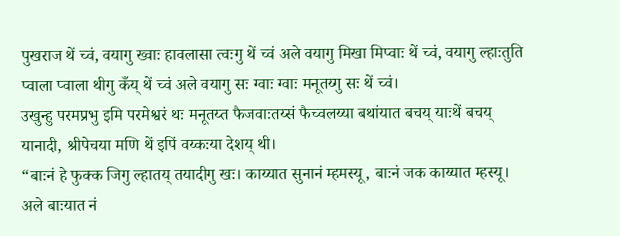पुखराज थें च्वं, वयागु ख्वाः हावलासा त्वःगु थें च्वं अले वयागु मिखा मिप्वाः थें च्वं, वयागु ल्हाःतुति प्वाला प्वाला थीगु कँय् थें च्वं अले वयागु सः ग्वाः ग्वाः मनूतय्गु सः थें च्वं।
उखुन्हु परमप्रभु इमि परमेश्वरं थः मनूतय्त फैजवाःतय्सं फैच्वलय्या बथांयात बचय् याःथें बचय् यानादी, श्रीपेचया मणि थें इपिं वय्कःया देशय् थी।
“बाःनं हे फुक्क जिगु ल्हातय् तयादीगु खः। काय्यात सुनानं म्हमस्यू, बाःनं जक काय्यात म्हस्यू। अले बाःयात नं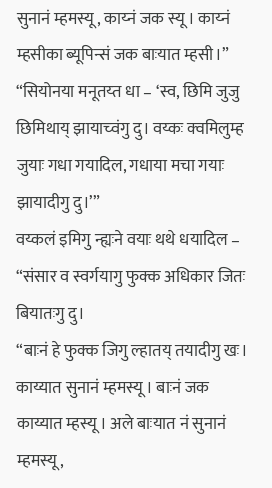सुनानं म्हमस्यू, काय्नं जक स्यू। काय्नं म्हसीका ब्यूपिन्सं जक बाःयात म्हसी।”
“सियोनया मनूतय्त धा – ‘स्व, छिमि जुजु छिमिथाय् झायाच्वंगु दु। वय्कः क्वमिलुम्ह जुयाः गधा गयादिल, गधाया मचा गयाः झायादीगु दु।’”
वय्कलं इमिगु न्ह्यःने वयाः थथे धयादिल – “संसार व स्वर्गयागु फुक्क अधिकार जितः बियातःगु दु।
“बाःनं हे फुक्क जिगु ल्हातय् तयादीगु खः। काय्यात सुनानं म्हमस्यू। बाःनं जक काय्यात म्हस्यू। अले बाःयात नं सुनानं म्हमस्यू,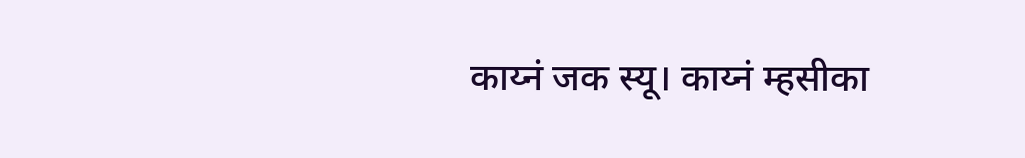काय्नं जक स्यू। काय्नं म्हसीका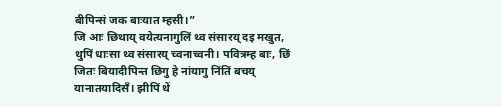बीपिन्सं जक बाःयात म्हसी।”
जि आः छिथाय् वयेत्यनागुलिं थ्व संसारय् दइ मखुत, थुपिं धाःसा थ्व संसारय् च्वनाच्वनी। पवित्रम्ह बाः, छिं जितः बियादीपिन्त छिगु हे नांयागु निंतिं बचय् यानातयादिसँ। झीपिं थें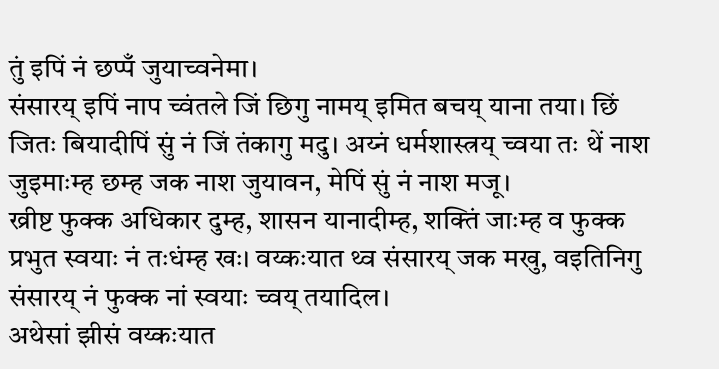तुं इपिं नं छप्पँ जुयाच्वनेमा।
संसारय् इपिं नाप च्वंतले जिं छिगु नामय् इमित बचय् याना तया। छिं जितः बियादीपिं सुं नं जिं तंकागु मदु। अय्नं धर्मशास्त्रय् च्वया तः थें नाश जुइमाःम्ह छम्ह जक नाश जुयावन, मेपिं सुं नं नाश मजू।
ख्रीष्ट फुक्क अधिकार दुम्ह, शासन यानादीम्ह, शक्तिं जाःम्ह व फुक्क प्रभुत स्वयाः नं तःधंम्ह खः। वय्कःयात थ्व संसारय् जक मखु, वइतिनिगु संसारय् नं फुक्क नां स्वयाः च्वय् तयादिल।
अथेसां झीसं वय्कःयात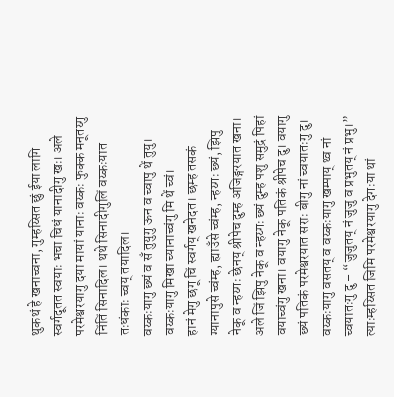थुकथं हे खनाच्वना, गुम्हय्सित छुं ईया लागि स्वर्गदूतत स्वयाः भचा चिधं यानादीगु खः। अले परमेश्वरयागु दया मायां यानाः वय्कः फुक्क मनूतय्गु निंतिं सिनादिल। थथे सिनादीगुलिं वय्कःयात तःधंकाः च्वय् तयादिल।
वय्कःयागु छ्यं व सँ तुयुगु ऊन व च्वापु थें तुयु। वय्कःयागु मिखा च्यानाच्वंगु मि थें च्वं।
हानं मेगु छगू चिं स्वर्गय् खनेदत। छम्ह तसकं ग्यानापुसे च्वंम्ह, ह्याउँसे च्वंम्ह, न्हय्गः छ्यं, झिपु नेकू व न्हय्गः छेनय् श्रीपेच दुम्ह अजिङ्गरयात खना।
अले जिं झिपु नेकू व न्हय्गः छ्यं दुम्ह पशु समुद्रं पिहां वयाच्वंगु खना। वयागु नेकू पतिकं श्रीपेच दु। वयागु छ्यं पतिकं परमेश्वरयात सराः बीगु नां च्वयातःगु दु।
वय्कःयागु वसतय् व वय्कःयागु खम्पाय् थ्व नां च्वयातःगु दु – “जुजुतय् नं जुजु व प्रभुतय् नं प्रभु।”
त्याःम्हय्सित जिमि परमेश्वरयागु देगःया थां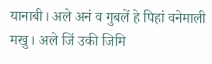यानाबी। अले अनं व गुबलें हे पिहां वनेमाली मखु। अले जिं उकी जिमि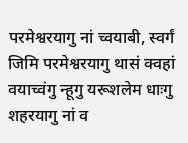परमेश्वरयागु नां च्वयाबी, स्वर्गं जिमि परमेश्वरयागु थासं क्वहां वयाच्वंगु न्हूगु यरूशलेम धाःगु शहरयागु नां व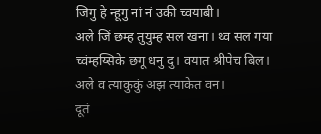जिगु हे न्हूगु नां नं उकी च्वयाबी।
अले जिं छम्ह तुयुम्ह सल खना। थ्व सल गया च्वंम्हय्सिके छगू धनु दु। वयात श्रीपेच बिल। अले व त्याकुकुं अझ त्याकेत वन।
दूतं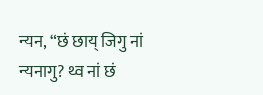न्यन, “छं छाय् जिगु नां न्यनागु? थ्व नां छं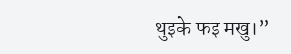थुइके फइ मखु।”